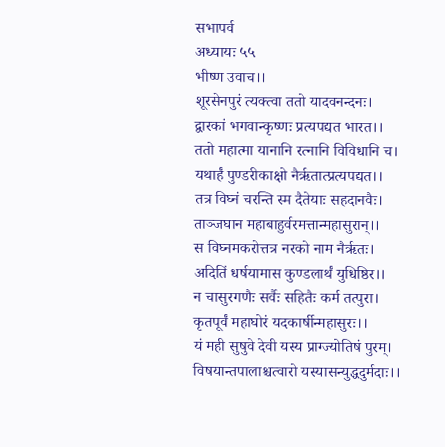सभापर्व
अध्यायः ५५
भीष्ण उवाच।।
शूरसेनपुरं त्यक्त्वा ततो यादवनन्दनः।
द्वारकां भगवान्कृष्णः प्रत्यपद्यत भारत।।
ततो महात्मा यानानि रत्नानि विविधानि च।
यथार्हं पुण्डरीकाक्षो नैर्ऋतात्प्रत्यपद्यत।।
तत्र विघ्नं चरन्ति स्म दैतेयाः सहदानवैः।
ताञ्जघान महाबाहुर्वरमत्तान्महासुरान्।।
स विघ्नमकरोत्तत्र नरको नाम नैर्ऋतः।
अदितिं धर्षयामास कुण्डलार्थं युधिष्ठिर।।
न चासुरगणैः सर्वैः सहितैः कर्म तत्पुरा।
कृतपूर्वं महाघोरं यदकार्षीन्महासुरः।।
यं मही सुषुवे देवी यस्य प्राग्ज्योतिषं पुरम्।
विषयान्तपालाश्चत्वारो यस्यासन्युद्धदुर्मदाः।।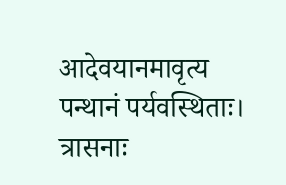आदेवयानमावृत्य पन्थानं पर्यवस्थिताः।
त्रासनाः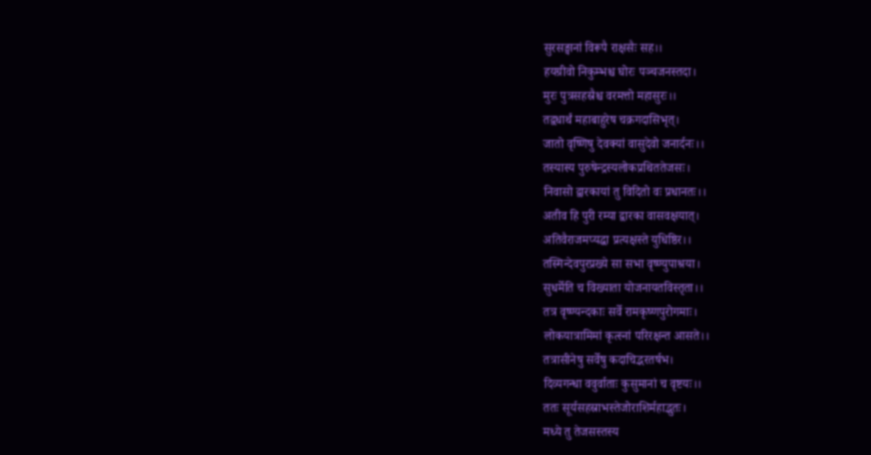सुरसङ्घानां विरूपै राक्षसैः सह।।
हयग्रीवो निकुम्भश्च घोरः पञ्चजनस्तदा।
मुरः पुत्रसहस्रैश्च वरमत्तो महासुरः।।
तद्वधार्थं महाबाहुरेष चक्रगदासिभृत्।
जातो वृष्णिषु देवक्यां वासुदेवो जनार्दनः।।
तस्यास्य पुरुषेन्द्रस्यलोकप्रथिततेजसः।
निवासो द्वारकायां तु विदितो वः प्रधानतः।।
अतीव हि पुरी रम्या द्वारका वासवक्षयात्।
अतिवैराजमप्यद्धा प्रत्यक्षस्ते युधिष्ठिर।।
तस्मिन्देवपुरप्रख्ये सा सभा वृष्ण्युपाश्रया।
सुधर्मेति च विख्याता योजनायतविस्तृता।।
तत्र वृष्ण्यन्दकाः सर्वे रामकृष्णपुरोगमाः।
लोकयात्रामिमां कृत्स्नां परिरक्षन्त आसते।।
तत्रासीनेषु सर्वेषु कदाचिद्भरतर्षभ।
दिव्यगन्धा ववुर्वाताः कुसुमानां च वृष्टयः।।
ततः सूर्यसहस्राभस्तेजोराशिर्महाद्भुतः।
मध्ये तु तेजसस्तस्य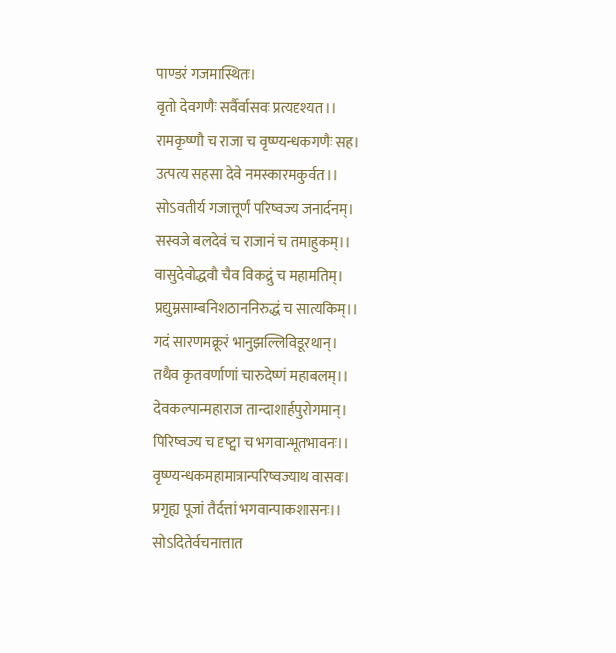पाण्डरं गजमास्थितः।
वृतो देवगणैः सर्वैर्वासवः प्रत्यदृश्यत।।
रामकृष्णौ च राजा च वृष्ण्यन्धकगणैः सह।
उत्पत्य सहसा देवे नमस्कारमकुर्वत।।
सोऽवतीर्य गजात्तूर्णं परिष्वज्य जनार्दनम्।
सस्वजे बलदेवं च राजानं च तमाहुकम्।।
वासुदेवोद्धवौ चैव विकद्रुं च महामतिम्।
प्रद्युम्नसाम्बनिशठाननिरुद्धं च सात्यकिम्।।
गदं सारणमक्रूरं भानुझल्लिविडूरथान्।
तथैव कृतवर्णाणां चारुदेष्णं महाबलम्।।
देवकल्पान्महाराज तान्दाशार्हपुरोगमान्।
पिरिष्वज्य च दृष्ट्वा च भगवान्भूतभावनः।।
वृष्ण्यन्धकमहामात्रान्परिष्वज्याथ वासवः।
प्रगृह्य पूजां तैर्दत्तां भगवान्पाकशासनः।।
सोऽदितेर्वचनात्तात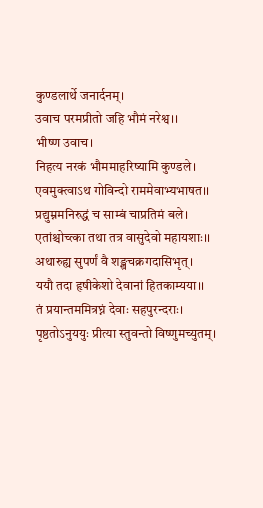कुण्डलार्थे जनार्दनम्।
उवाच परमप्रीतो जहि भौमं नरेश्व।।
भीष्ण उवाच।
निहत्य नरकं भौममाहरिष्यामि कुण्डले।
एवमुक्त्वाऽथ गोविन्दो राममेवाभ्यभाषत।।
प्रद्युम्नमनिरुद्धं च साम्बं चाप्रतिमं बले।
एतांश्चोच्त्का तथा तत्र वासुदेवो महायशाः।।
अथारुह्य सुपर्णं वै शङ्खचक्रगदासिभृत्।
ययौ तदा हृषीकेशो देवानां हितकाम्यया।।
तं प्रयान्तममित्रघ्नं देवाः सहपुरन्दराः।
पृष्ठतोऽनुययुः प्रीत्या स्तुवन्तो विष्णुमच्युतम्।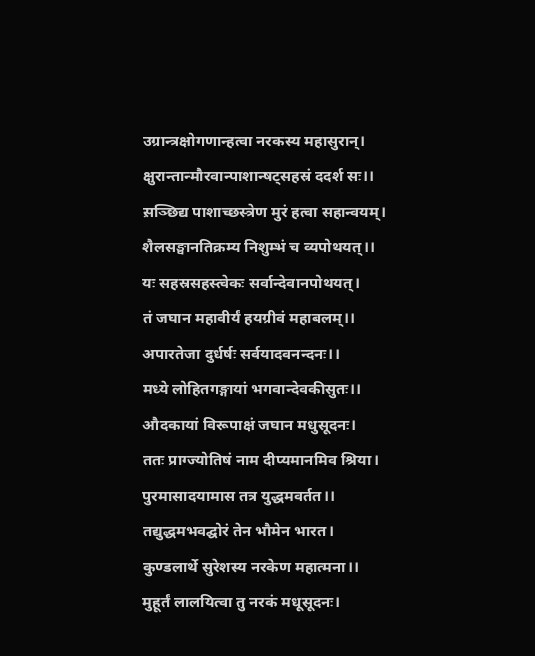उग्रान्त्रक्षोगणान्हत्वा नरकस्य महासुरान्।
क्षुरान्तान्मौरवान्पाशान्षट्सहस्रं ददर्श सः।।
स़ञ्छिद्य पाशाच्छस्त्रेण मुरं हत्वा सहान्वयम्।
शैलसङ्घानतिक्रम्य निशुम्भं च व्यपोथयत्।।
यः सहस्रसहस्त्वेकः सर्वान्देवानपोथयत्।
तं जघान महावीर्यं हयग्रीवं महाबलम्।।
अपारतेजा दुर्धर्षः सर्वयादवनन्दनः।।
मध्ये लोहितगङ्गायां भगवान्देवकीसुतः।।
औदकायां विरूपाक्षं जघान मधुसूदनः।
ततः प्राग्ज्योतिषं नाम दीप्यमानमिव श्रिया।
पुरमासादयामास तत्र युद्धमवर्तत।।
तद्युद्धमभवद्घोरं तेन भौमेन भारत।
कुण्डलार्थे सुरेशस्य नरकेण महात्मना।।
मुहूर्तं लालयित्वा तु नरकं मधूसूदनः।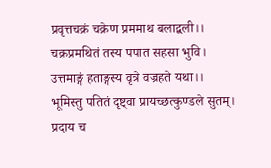प्रवृत्तचक्रं चक्रेण प्रममाथ बलाद्बली।।
चक्रप्रमथितं तस्य पपात सहसा भुवि।
उत्तमाङ्गं हताङ्गस्य वृत्रे वज्रहते यथा।।
भूमिस्तु पतितं दृष्ट्वा प्रायच्छत्कुण्डले सुतम्।
प्रदाय च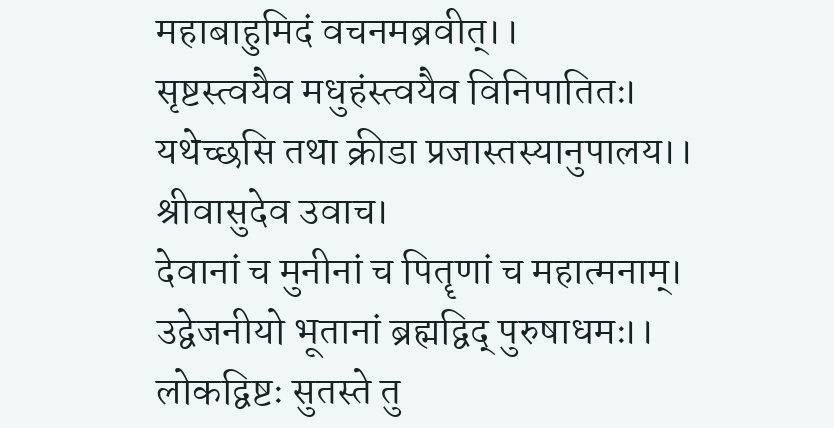महाबाहुमिदं वचनमब्रवीत्।।
सृष्टस्त्वयैव मधुहंस्त्वयैव विनिपातितः।
यथेच्छसि तथा क्रीडा प्रजास्तस्यानुपालय।।
श्रीवासुदेव उवाच।
देवानां च मुनीनां च पितॄणां च महात्मनाम्।
उद्वेजनीयो भूतानां ब्रह्मद्विद् पुरुषाधमः।।
लोकद्विष्टः सुतस्ते तु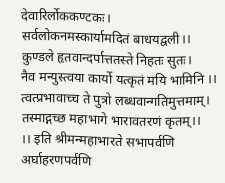देवारिर्लोककण्टकः।
सर्वलोकनमस्कार्यामदितं बाधयद्वली।।
कुण्डले हृतवान्दर्पात्ततस्ते निहतः सुतः।
नैव मन्युस्त्वया कार्यो यत्कृतं मयि भामिनि ।।
त्वत्प्रभावाच्च ते पुत्रो लब्धवान्गतिमुत्तमाम्।
तस्माद्गच्छ महाभागे भारावतरणं कृतम्।।
।। इति श्रीमन्महाभारते सभापर्वणि
अर्घाहरणपर्वणि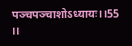पञ्चपञ्चाशोऽध्यायः।।55 ।।